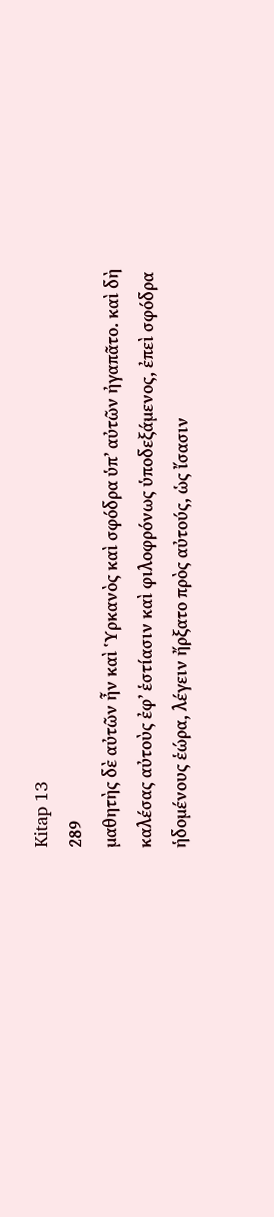Kitap 13
289
μαθητὴς δὲ αὐτῶν ἦν καὶ Ὑρκανὸς καὶ σφόδρα ὑπʼ αὐτῶν ἠγαπᾶτο. καὶ δὴ καλέσας αὐτοὺς ἐφʼ ἑστίασιν καὶ φιλοφρόνως ὑποδεξάμενος, ἐπεὶ σφόδρα ἡδομένους ἑώρα, λέγειν ἤρξατο πρὸς αὐτούς, ὡς ἴσασιν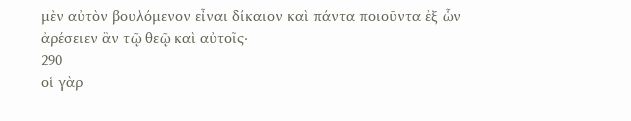μὲν αὐτὸν βουλόμενον εἶναι δίκαιον καὶ πάντα ποιοῦντα ἐξ ὧν ἀρέσειεν ἂν τῷ θεῷ καὶ αὐτοῖς·
290
οἱ γὰρ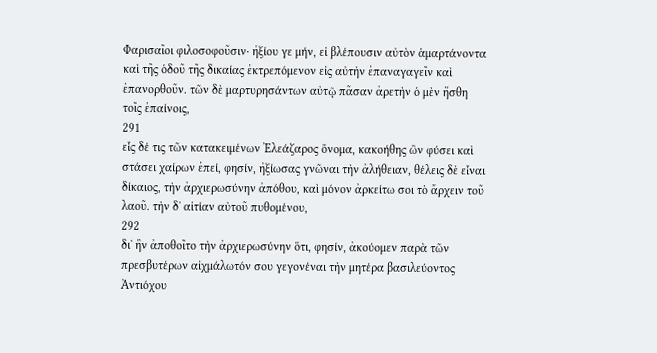Φαρισαῖοι φιλοσοφοῦσιν· ἠξίου γε μήν, εἰ βλέπουσιν αὐτὸν ἁμαρτάνοντα καὶ τῆς ὁδοῦ τῆς δικαίας ἐκτρεπόμενον εἰς αὐτὴν ἐπαναγαγεῖν καὶ ἐπανορθοῦν. τῶν δὲ μαρτυρησάντων αὐτῷ πᾶσαν ἀρετὴν ὁ μὲν ἥσθη τοῖς ἐπαίνοις,
291
εἷς δέ τις τῶν κατακειμένων Ἐλεάζαρος ὄνομα, κακοήθης ὢν φύσει καὶ στάσει χαίρων ἐπεί, φησίν, ἠξίωσας γνῶναι τὴν ἀλήθειαν, θέλεις δὲ εἶναι δίκαιος, τὴν ἀρχιερωσύνην ἀπόθου, καὶ μόνον ἀρκείτω σοι τὸ ἄρχειν τοῦ λαοῦ. τὴν δʼ αἰτίαν αὐτοῦ πυθομένου,
292
διʼ ἣν ἀποθοῖτο τὴν ἀρχιερωσύνην ὅτι, φησίν, ἀκούομεν παρὰ τῶν πρεσβυτέρων αἰχμάλωτόν σου γεγονέναι τὴν μητέρα βασιλεύοντος Ἀντιόχου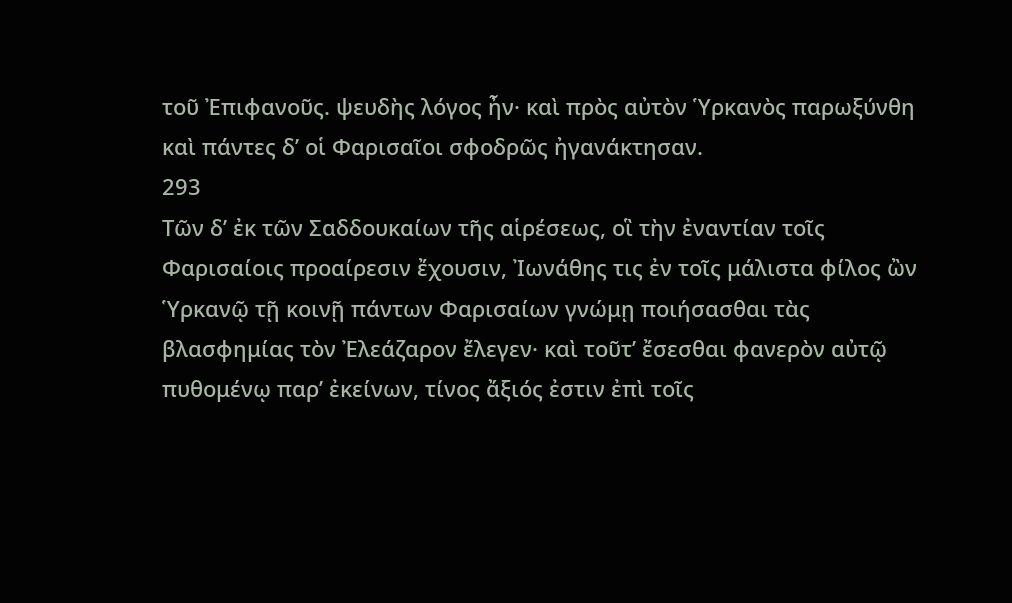τοῦ Ἐπιφανοῦς. ψευδὴς λόγος ἦν· καὶ πρὸς αὐτὸν Ὑρκανὸς παρωξύνθη καὶ πάντες δʼ οἱ Φαρισαῖοι σφοδρῶς ἠγανάκτησαν.
293
Τῶν δʼ ἐκ τῶν Σαδδουκαίων τῆς αἱρέσεως, οἳ τὴν ἐναντίαν τοῖς Φαρισαίοις προαίρεσιν ἔχουσιν, Ἰωνάθης τις ἐν τοῖς μάλιστα φίλος ὢν Ὑρκανῷ τῇ κοινῇ πάντων Φαρισαίων γνώμῃ ποιήσασθαι τὰς βλασφημίας τὸν Ἐλεάζαρον ἔλεγεν· καὶ τοῦτʼ ἔσεσθαι φανερὸν αὐτῷ πυθομένῳ παρʼ ἐκείνων, τίνος ἄξιός ἐστιν ἐπὶ τοῖς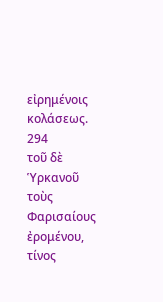εἰρημένοις κολάσεως.
294
τοῦ δὲ Ὑρκανοῦ τοὺς Φαρισαίους ἐρομένου, τίνος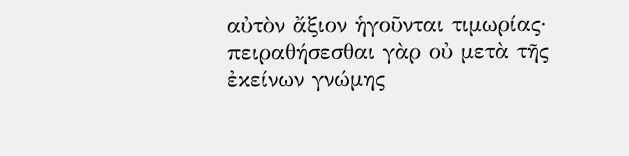αὐτὸν ἄξιον ἡγοῦνται τιμωρίας· πειραθήσεσθαι γὰρ οὐ μετὰ τῆς ἐκείνων γνώμης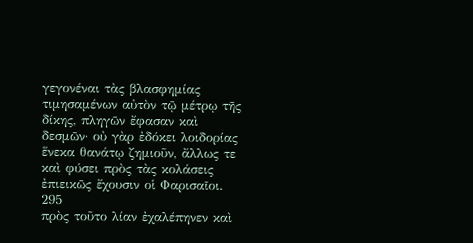γεγονέναι τὰς βλασφημίας τιμησαμένων αὐτὸν τῷ μέτρῳ τῆς δίκης, πληγῶν ἔφασαν καὶ δεσμῶν· οὐ γὰρ ἐδόκει λοιδορίας ἕνεκα θανάτῳ ζημιοῦν, ἄλλως τε καὶ φύσει πρὸς τὰς κολάσεις ἐπιεικῶς ἔχουσιν οἱ Φαρισαῖοι.
295
πρὸς τοῦτο λίαν ἐχαλέπηνεν καὶ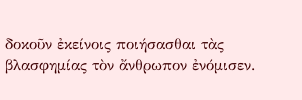δοκοῦν ἐκείνοις ποιήσασθαι τὰς βλασφημίας τὸν ἄνθρωπον ἐνόμισεν.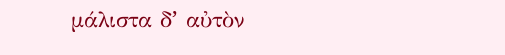μάλιστα δʼ αὐτὸν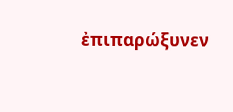ἐπιπαρώξυνεν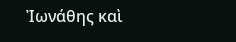Ἰωνάθης καὶ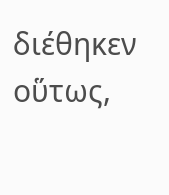διέθηκεν οὕτως,